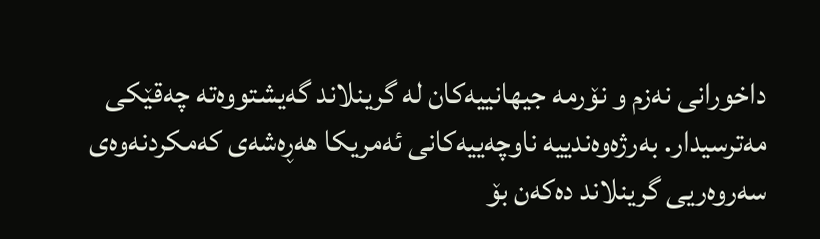داخورانی نەزم و نۆرمە جیهانییەکان لە گرینلاند گەیشتووەتە چەقێکی مەترسیدار. بەرژەوەندییە ناوچەییەکانی ئەمریکا هەڕەشەی کەمکردنەوەی سەروەریی گرینلاند دەکەن بۆ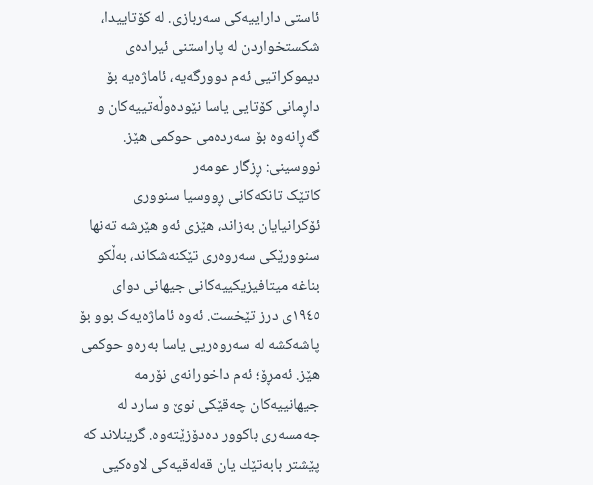ئاستی داراییەکی سەربازی. لە کۆتاییدا، شکستخواردن لە پاراستنی ئیرادەی دیموکراتیی ئەم دوورگەیە، ئاماژەیە بۆ داڕمانی کۆتایی یاسا نێودەوڵەتییەکان و گەڕانەوە بۆ سەردەمی حوکمی هێز.
نووسینی: ڕزگار عومەر
کاتێک تانکەکانی ڕووسیا سنووری ئۆکرانیایان بەزاند، هێزی ئەو هێرشە تەنها سنوورێکی سەروەری تێکنەشکاند، بەڵکو بناغە میتافیزیکییەکانی جیهانی دوای ١٩٤٥ی درز تێخست. ئەوە ئاماژەیەک بوو بۆ پاشەکشە لە سەروەریی یاسا بەرەو حوکمی هێز. ئەمڕۆ؛ ئەم داخورانەی نۆرمە جیهانییەکان چەقێکی نوێ و سارد لە جەمسەری باکوور دەدۆزێتەوە. گرینلاند کە پێشتر بابەتێك یان قەلەقیەکی لاوەکیی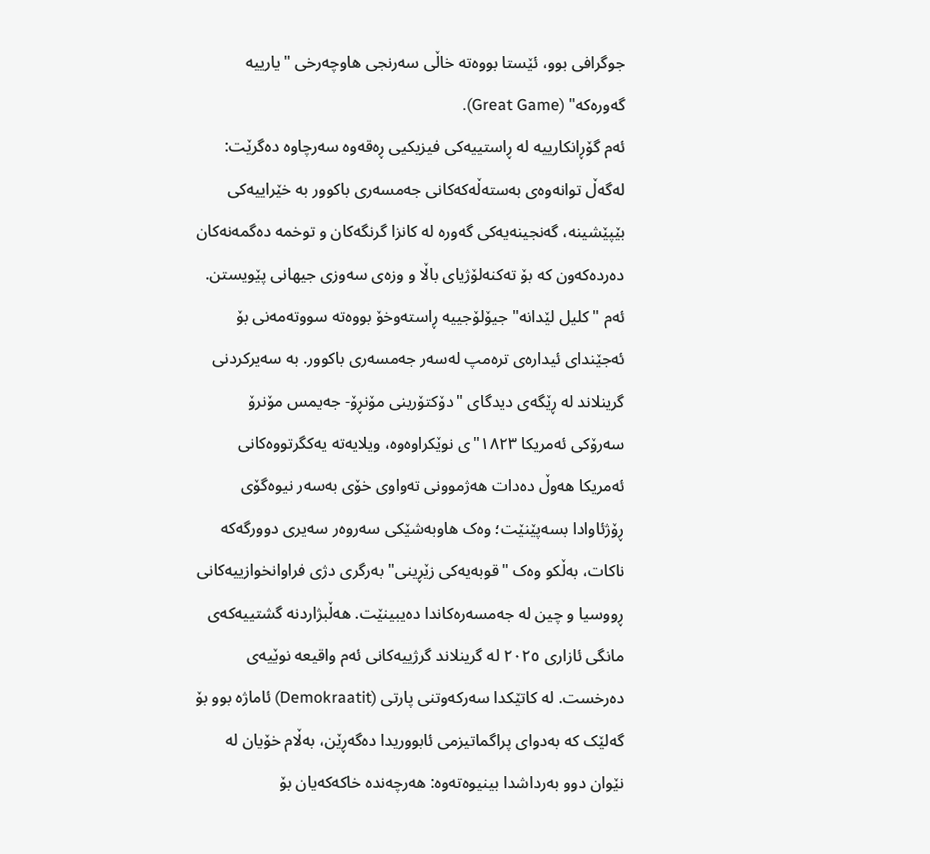جوگرافی بوو، ئێستا بووەتە خاڵی سەرنجی هاوچەرخی "یارییە گەورەکە" (Great Game).
ئەم گۆڕانکارییە لە ڕاستییەکی فیزیکیی ڕەقەوە سەرچاوە دەگرێت: لەگەڵ توانەوەی بەستەڵەکەکانی جەمسەری باکوور بە خێراییەکی بێپێشینە، گەنجینەیەکی گەورە لە کانزا گرنگەکان و توخمە دەگمەنەکان دەردەکەون کە بۆ تەکنەلۆژیای باڵا و وزەی سەوزی جیهانی پێویستن.
ئەم "کلیل لێدانە" جیۆلۆجییە ڕاستەوخۆ بووەتە سووتەمەنی بۆ ئەجێندای ئیدارەی ترەمپ لەسەر جەمسەری باکوور. بە سەیرکردنی گرینلاند لە ڕێگەی دیدگای "دۆکتۆرینی مۆنڕۆ- جەیمس مۆنرۆ سەرۆکی ئەمریکا ١٨٢٣"ی نوێکراوەوە، ویلایەتە یەکگرتووەکانی ئەمریکا هەوڵ دەدات هەژموونی تەواوی خۆی بەسەر نیوەگۆی ڕۆژئاوادا بسەپێنێت؛ وەک هاوبەشێکی سەروەر سەیری دوورگەکە ناکات، بەڵکو وەک "قوبەیەکی زێڕینی" بەرگری دژی فراوانخوازییەکانی ڕووسیا و چین لە جەمسەرەکاندا دەیبینێت. هەڵبژاردنە گشتییەکەی مانگی ئازاری ٢٠٢٥ لە گرینلاند گرژییەکانی ئەم واقیعە نوێیەی دەرخست. لە کاتێکدا سەرکەوتنی پارتی (Demokraatit) ئاماژە بوو بۆ گەلێک کە بەدوای پراگماتیزمی ئابووریدا دەگەڕێن، بەڵام خۆیان لە نێوان دوو بەرداشدا بینیوەتەوە: هەرچەندە خاکەکەیان بۆ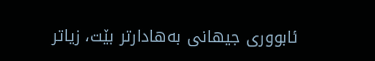ئابووری جیهانی بەهادارتر بێت، زیاتر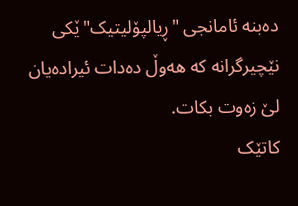دەبنە ئامانجی "ڕیالپۆلیتیک"ێکی نێچیرگرانە کە هەوڵ دەدات ئیرادەیان لێ زەوت بکات.
کاتێک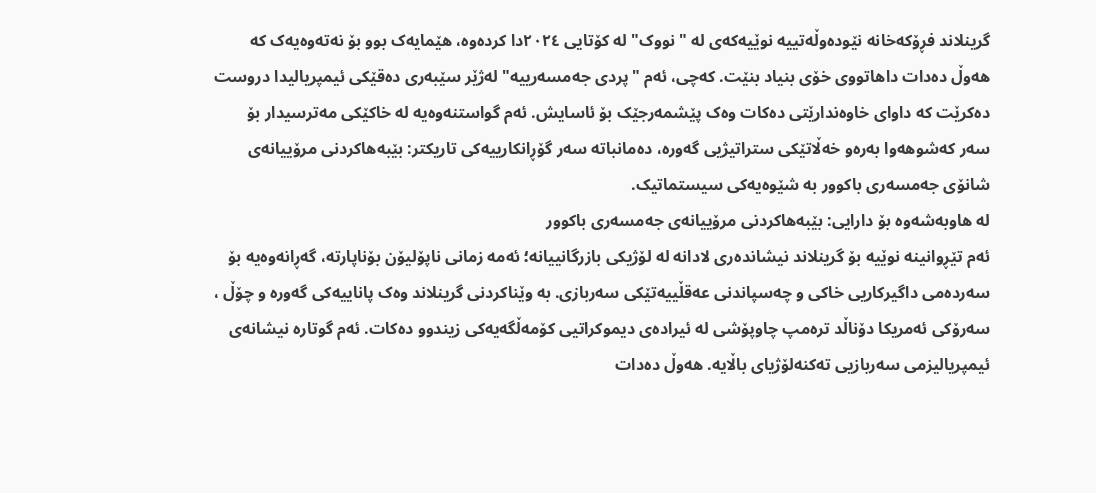گرینلاند فڕۆکەخانە نێودەوڵەتییە نوێیەکەی لە "نووک" لە کۆتایی ٢٠٢٤دا کردەوە، هێمایەک بوو بۆ نەتەوەیەک کە هەوڵ دەدات داهاتووی خۆی بنیاد بنێت. کەچی، ئەم "پردی جەمسەرییە" لەژێر سێبەری دەقێکی ئیمپریالیدا دروست دەکرێت کە داوای خاوەندارێتی دەکات وەک پێشمەرجێک بۆ ئاسایش. ئەم گواستنەوەیە لە خاکێکی مەترسیدار بۆ سەر کەشوهەوا بەرەو خەڵاتێکی ستراتیژیی گەورە، دەمانباتە سەر گۆڕانکارییەکی تاریکتر: بێبەهاکردنی مرۆییانەی شانۆی جەمسەری باکوور بە شێوەیەکی سیستماتیک.
لە هاوبەشەوە بۆ دارایی: بێبەهاکردنی مرۆییانەی جەمسەری باکوور
ئەم تێڕوانینە نوێیە بۆ گرینلاند نیشاندەری لادانە لە لۆژیکی بازرگانییانە؛ ئەمە زمانی ناپۆلیۆن بۆناپارتە، گەڕانەوەیە بۆ سەردەمی داگیرکاریی خاکی و چەسپاندنی عەقڵییەتێکی سەربازی. بە وێناکردنی گرینلاند وەک پاناییەکی گەورە و چۆڵ ، سەرۆکی ئەمریکا دۆناڵد ترەمپ چاوپۆشی لە ئیرادەی دیموکراتیی کۆمەڵگەیەکی زیندوو دەکات. ئەم گوتارە نیشانەی ئیمپریالیزمی سەربازیی تەکنەلۆژیای باڵایە. هەوڵ دەدات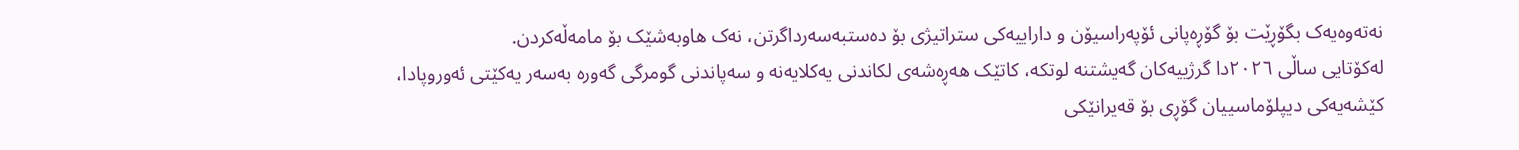نەتەوەیەک بگۆڕێت بۆ گۆڕەپانی ئۆپەراسیۆن و داراییەکی ستراتیژی بۆ دەستبەسەرداگرتن، نەک هاوبەشێک بۆ مامەڵەکردن.
لەکۆتایی ساڵی ٢٠٢٦دا گرژییەکان گەیشتنە لوتکە، کاتێک هەڕەشەی لکاندنی یەکلایەنە و سەپاندنی گومرگی گەورە بەسەر یەکێتی ئەوروپادا، کێشەیەکی دیپلۆماسییان گۆڕی بۆ قەیرانێکی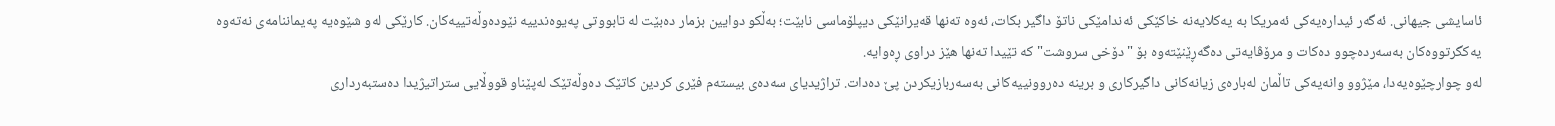ئاسایشی جیهانی. ئەگەر ئیدارەیەکی ئەمریکا بە یەکلایەنە خاکێکی ئەندامێکی ناتۆ داگیر بکات، ئەوە تەنها قەیرانێکی دیپلۆماسی نابێت؛ بەڵکو دوایین بزمار دەبێت لە تابووتی پەیوەندییە نێودەوڵەتییەکان. کارێکی لەو شێوەیە پەیماننامەی نەتەوە یەکگرتووەکان بەسەردەچوو دەکات و مرۆڤایەتی دەگەڕێنێتەوە بۆ "دۆخی سروشت" کە تێیدا تەنها هێز دراوی ڕەوایە.
لەو چوارچێوەیەدا، مێژوو وانەیەکی تاڵمان لەبارەی زیانەکانی داگیرکاری و برینە دەروونییەکانی بەسەربازیکردن پێ دەدات. تراژیدیای سەدەی بیستەم فێری کردین کاتێک دەوڵەتێک لەپێناو قووڵایی ستراتیژیدا دەستبەرداری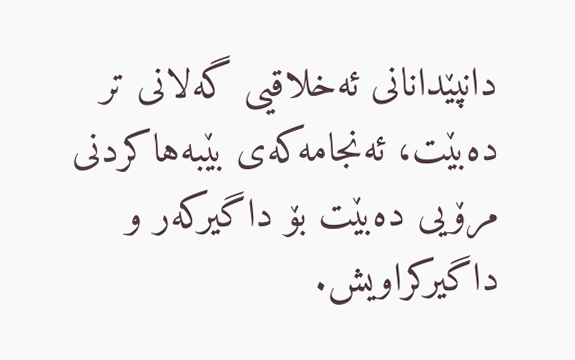دانپێدانانی ئەخلاقیی گەلانی تر دەبێت، ئەنجامەکەی بێبەهاکردنی مرۆیی دەبێت بۆ داگیرکەر و داگیرکراویش.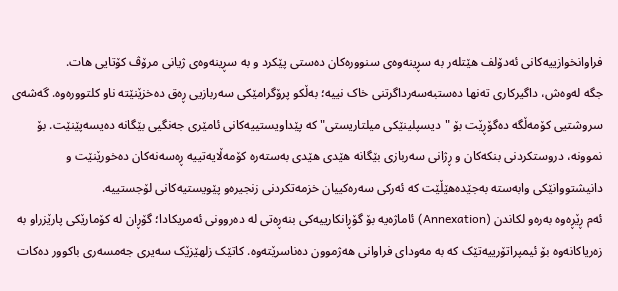فراوانخوازییەکانی ئەدۆلف هێتلەر بە سڕینەوەی سنوورەکان دەستی پێکرد و بە سڕینەوەی ژیانی مرۆڤ کۆتایی هات.
جگە لەوەش، داگیرکاری تەنها دەستبەسەرداگرتنی خاک نییە؛ بەڵکو پرۆگرامێکی سەربازیی ڕەق دەخزێنێتە ناو کلتوورەوە. گەشەی سروشتیی کۆمەڵگە دەگۆڕێت بۆ "دیسپلینێکی میلتاریستی" کە پێداویستییەکانی ئامێری جەنگیی بێگانە دەیسەپێنێت. بۆ نموونە، دروستکردنی بنکەکان و ڕژانی سەربازی بێگانە هێدی هێدی بەستەرە کۆمەڵایەتییە ڕەسەنەکان دەخورێنێت و دانیشتووانێکی وابەستە بەجێدەهێڵێت کە ئەرکی سەرەکییان خزمەتکردنی زنجیرەو پێویستیەکانی لۆجستییە.
ئەم ڕێڕەوە بەرەو لکاندن (Annexation) ئاماژەیە بۆ گۆڕانکارییەکی بنەڕەتی لە دەروونی ئەمریکادا؛ گۆڕان لە کۆمارێکی پارێزراو بە زەریاکانەوە بۆ ئیمپراتۆرییەتێک کە بە مەودای فراوانی هەژموون دەناسرێتەوە. کاتێک زلهێزێک سەیری جەمسەری باکوور دەکات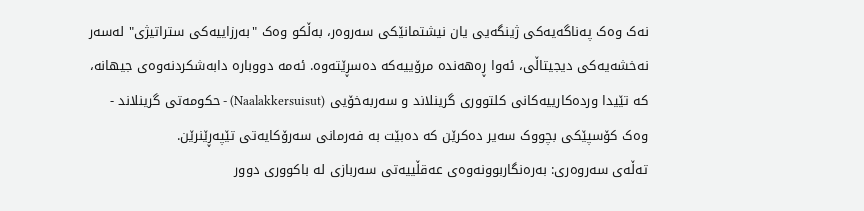نەک وەک پەناگەیەکی ژینگەیی یان نیشتمانێکی سەروەر، بەڵکو وەک "بەرزاییەکی ستراتیژی" لەسەر نەخشەیەکی دیجیتاڵی، ئەوا ڕەهەندە مرۆییەکە دەسڕێتەوە. ئەمە دووبارە دابەشکردنەوەی جیهانە، کە تێیدا وردەکارییەکانی کلتووری گرینلاند و سەربەخۆیی (Naalakkersuisut) - حکومەتی گرینلاند - وەک کۆسپێکی بچووک سەیر دەکرێن کە دەبێت بە فەرمانی سەرۆکایەتی تێپەڕێنرێن.
تەڵەی سەروەری: بەرەنگاربوونەوەی عەقڵییەتی سەربازی لە باکووری دوور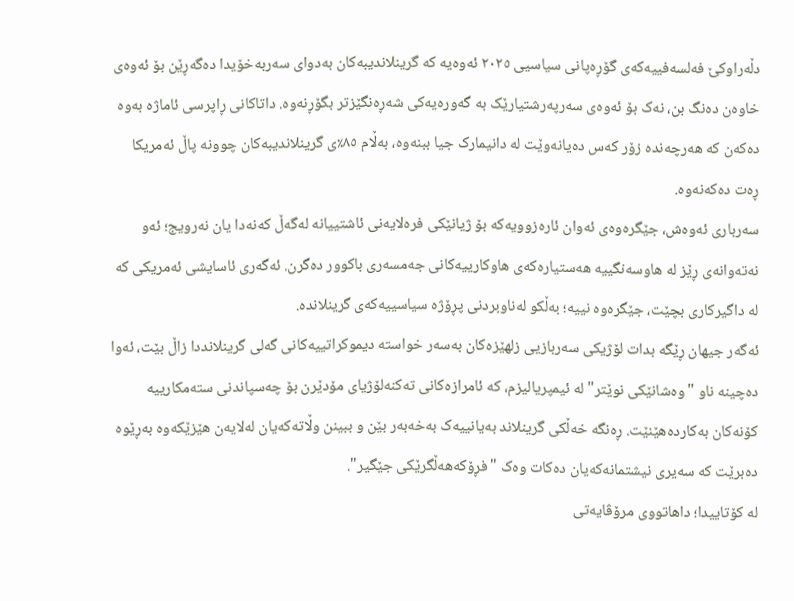دڵەراوکێ فەلسەفییەکەی گۆڕەپانی سیاسیی ٢٠٢٥ ئەوەیە کە گرینلاندیبەکان بەدوای سەربەخۆیدا دەگەڕێن بۆ ئەوەی خاوەن دەنگ بن، نەک بۆ ئەوەی سەرپەرشتیارێک بە گەورەیەکی شەڕەنگێزتر بگۆڕنەوە. داتاکانی ڕاپرسی ئاماژە بەوە دەکەن کە هەرچەندە زۆر کەس دەیانەوێت لە دانیمارک جیا ببنەوە، بەڵام ٨٥٪ی گرینلاندیبەکان چوونە پاڵ ئەمریکا ڕەت دەکەنەوە.
سەرباری ئەوەش، جێگرەوەی ئەوان ئارەزوویەکە بۆ ژیانێکی فرەلایەنی ئاشتییانە لەگەڵ کەنەدا یان نەرویج؛ ئەو نەتەوانەی ڕێز لە هاوسەنگییە هەستیارەکەی هاوکارییەکانی جەمسەری باکوور دەگرن. ئەگەری ئاسایشی ئەمریکی کە لە داگیرکاری بچێت، جێگرەوە نییە؛ بەڵکو لەناوبردنی پڕۆژە سیاسییەکەی گرینلاندە.
ئەگەر جیهان ڕێگە بدات لۆژیکی سەربازیی زلهێزەکان بەسەر خواستە دیموکراتییەکانی گەلی گرینلانددا زاڵ بێت، ئەوا دەچینە ناو "وەشانێکی نوێتر" لە ئیمپریالیزم، کە ئامرازەکانی تەکنەلۆژیای مۆدێرن بۆ چەسپاندنی ستەمکارییە کۆنەکان بەکاردەهێنێت. ڕەنگە خەڵکی گرینلاند بەیانییەک بەخەبەر بێن و ببینن وڵاتەکەیان لەلایەن هێزێکەوە بەڕێوە دەبرێت کە سەیری نیشتمانەکەیان دەکات وەک "فڕۆکەهەڵگرێکی جێگیر".
لە کۆتاییدا؛ داهاتووی مرۆڤایەتی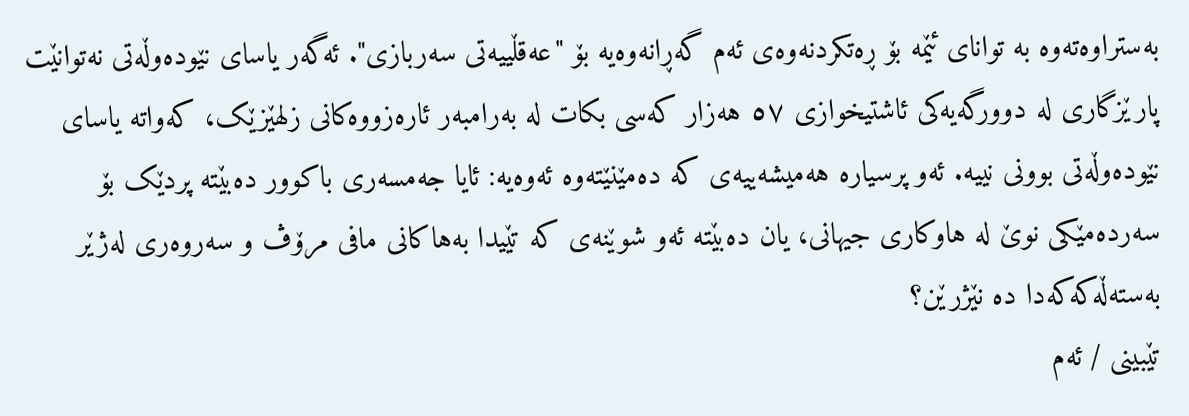بەستراوەتەوە بە توانای ئێمە بۆ ڕەتکردنەوەی ئەم گەڕانەوەیە بۆ "عەقڵییەتی سەربازی". ئەگەر یاسای نێودەوڵەتی نەتوانێت پارێزگاری لە دوورگەیەکی ئاشتیخوازی ٥٧ هەزار کەسی بکات لە بەرامبەر ئارەزووەکانی زلهێزێک، کەواتە یاسای نێودەوڵەتی بوونی نییە. ئەو پرسیارە هەمیشەییەی کە دەمێنێتەوە ئەوەیە: ئایا جەمسەری باکوور دەبێتە پردێک بۆ سەردەمێکی نوێ لە هاوکاری جیهانی، یان دەبێتە ئەو شوێنەی کە تێیدا بەهاکانی مافی مرۆڤ و سەروەری لەژێر بەستەڵەکەکەدا دە نێژرێن؟
تێبینی / ئەم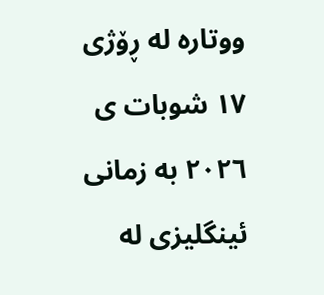ووتارە لە ڕۆژی ١٧ شوبات ی ٢٠٢٦ بە زمانی ئینگلیزی لە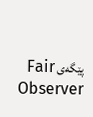پێگەی Fair Observer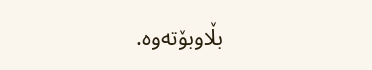بڵاوبۆتەوە.